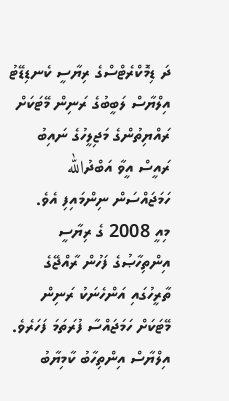ދަ ޑިމޮކްރެޓްސްގެ ރިޔާސީ ކެނޑިޑޭޓު އިލްޔާސް ލަބީބުގެ ރަނިން މޭޓަކަށް ރައްޔިތުންގެ މަޖިލީހުގެ ނައިބު ރައީސް އީވާ އަބްދުالله ހަމަޖައްސަން ނިންމައިފި އެވެ.
މިއީ 2008 ގެ ރިޔާސީ އިންތިހާޞުގެ ފަހުން ރާއްޖޭގެ ތާރީހުގައި އަންހެނަކު ރަނިން މޭޓަކަށް ހަމަޖައްސާ ފުރަތަމަ ފަހަރެވެ. އިލްޔާސް އިންތިހާބު ކާމިޔާބު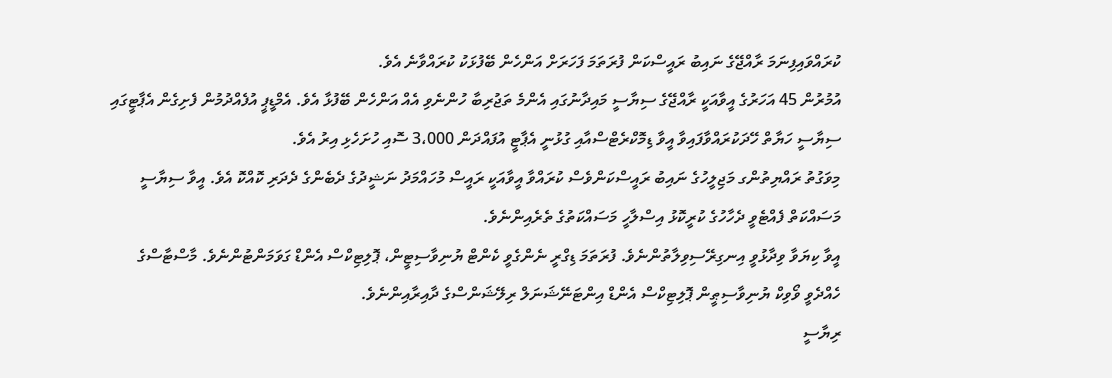ކުރައްވައިފިނަމަ ރާއްޖޭގެ ނައިބު ރައީސްކަން ފުރަތަމަ ފަހަރަށް އަންހެން ބޭފުޅަކު ކުރައްވާނެ އެވެ.
އުމުރުން 45 އަހަރުގެ އީވާއަކީ ރާއްޖޭގެ ސިޔާސީ މައިދާނުގައި އެންމެ ތަޖުރިބާ ހުންނެވި އެއް އަންހެން ބޭފުޅާ އެވެ. އެމްޑީޕީ އުފެއްދުމުން ފެށިގެން އެޕާޓީގައި ސިޔާސީ ހަޔާތް ހޭދަކުރައްވާފައިވާ އީވާ ޑިމޮކްރެޓްސްއާއި ގުޅުނީ އެޕާޓީ އުފައްދަން 3،000 ސޮއި ހުށަހެޅި އިރު އެވެ.
މިވަގުތު ރައްޔިތުންގ މަޖިލީހުގެ ނައިބު ރައީސްކަންވެސް ކުރައްވާ އީވާއަކީ ރައީސް މުހައްމަދު ނަޝީދުގެ ދެބެންގެ ދެދަރި ކޮއްކޮ އެވެ. އީވާ ސިޔާސީ މަސައްކަތް ފެއްޓެވީ ދެހާހުގެ ކުރީކޮޅު އިސްލާހީ މަސައްކަތުގެ ތެރެއިންނެވެ.
އީވާ ކިޔަވާ ވިދާޅުވީ އިނގިރޭސިވިލާތުންނެވެ. ފުރަތަމަ ޑިގްރީ ނެންގެވީ ކެންޓް ޔުނިވާސިޓީން، ޕޮލިޓިކްސް އެންޑް ގަވަމަންޓުންނެވެ. މާސްޓާސްގެ ހެއްދެވީ ވޯވިކް ޔުނިވާސިޠީން ޕޮލިޓިކްސް އެންޑް އިންޓަނޭޝަނަލް ރިލޭޝަންސްގެ ދާއިރާއިންނެވެ.
ރިޔާސީ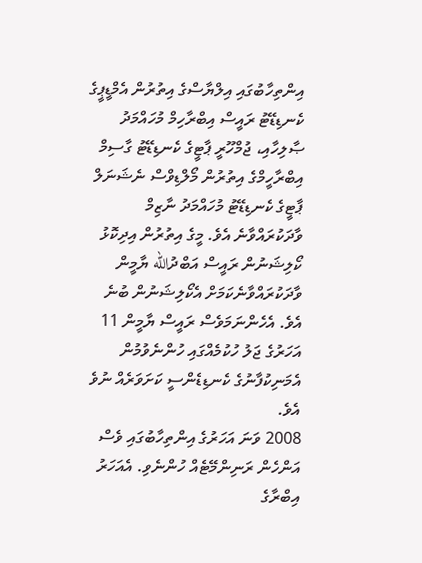އިންތިހާބުގައި އިލްޔާސްގެ އިތުރުން އެމްޑީޕީގެ ކެނޑިޑޭޓު ރައީސް އިބްރާހިމް މުހައްމަދު ޞާލިހާއި، ޖުމްހޫރީ ޕާޓީގެ ކެނޑިޑޭޓު ގާސިމް އިބްރާހީމްގެ އިތުރުން މޯލްޑިވްސް ނެޝަނަލް ޕާޓީގެ ކެނޑިޑޭޓު މުހައްމަދު ނާޒިމް ވާދަކުރައްވާނެ އެވެ. މީގެ އިތުރުން އިދިކޮޅު ކޯލިޝަނުން ރައީސް އަބްދުالله ޔާމީން ވާދަކުރައްވާނެކަމަށް އެކޯލިޝަނުން ބުނެ އެވެ. އެހެންނަމަވެސް ރައީސް ޔާމީން 11 އަހަރުގެ ޖަލު ހުކުމެއްގައި ހުންނެވުމުން އެމަނިކުފާނުގެ ކެނޑިޑެންސީ ކަށަވަރެއް ނުވެ އެވެ.
2008 ވަނަ އަހަރުގެ އިންތިހާބުގައި ވެސް އަންހެން ރަނިންމޭޓެއް ހުންނެވި. އެއަހަރު އިބްރާގެ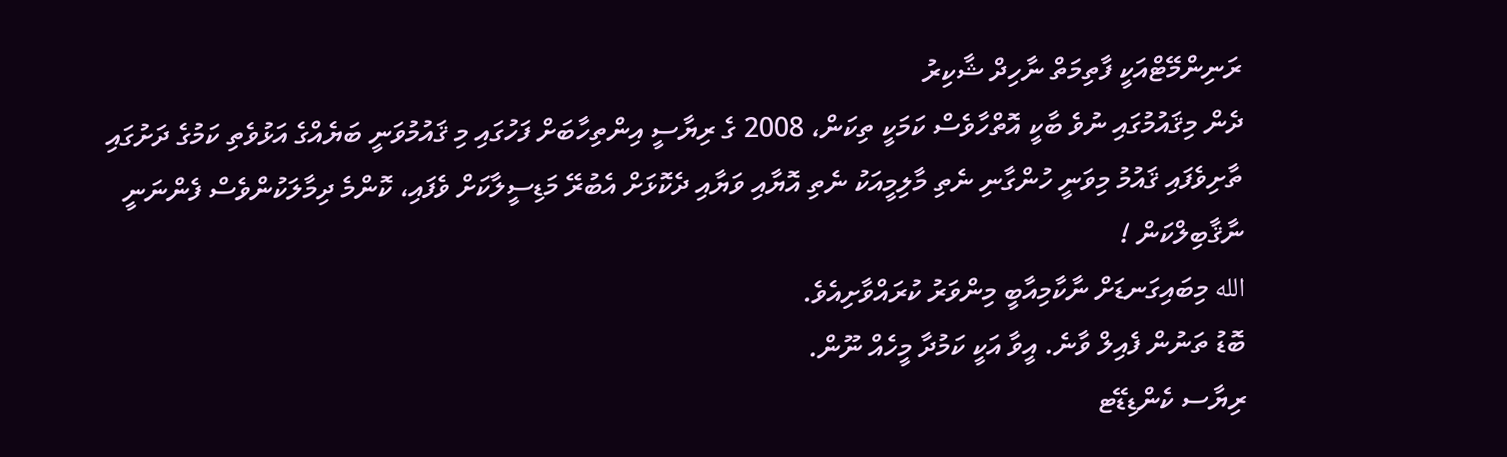ރަނިންމޭޓްއަކީ ފާތިމަތް ނާހިދް ޝާކިރު
ދެން މިޤައުމުގައި ނުވެ ބާކީ އޮތްހާވެސް ކަމަކީ ތިކަން، 2008 ގެ ރިޔާސީ އިންތިހާބަށް ފަހުގައި މި ޤައުމުވަނީ ބަޔެއްގެ އަޅުވެތި ކަމުގެ ދަށުގައި ތާށިވެފައި ޤައުމު މިވަނީ ހުންގާނި ނެތި މާލިމީއަކު ނެތި އޮޔާއި ވަޔާއި ދެކޮޅަށް އެބުރޭ މަޑިސީލާކަށް ވެފައި، ކޮންމެ ދިމާލަކުންވެސް ފެންނަނީ ނާޤާބިލްކަން !
الله މިބައިގަނޑަށް ނާކާމިއާބީ މިންވަރު ކުރައްވާށިއެވެ.
ބޮޑު ތަނުން ފެއިލް ވާނެ. އީވާ އަކީ ކަމުދާ މީހެއް ނޫން.
ރިޔާސ ކެންޑިޑޭޓ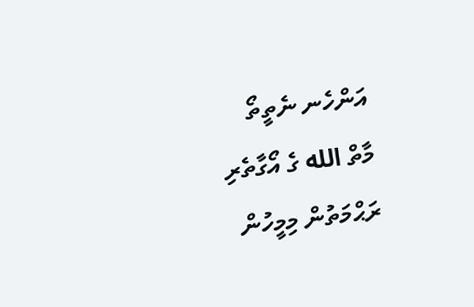އަންހެނ ނެތީތޯ
މާތް الله ގެ އޯގާތެރި ރަޙްމަތުން މިމީހުން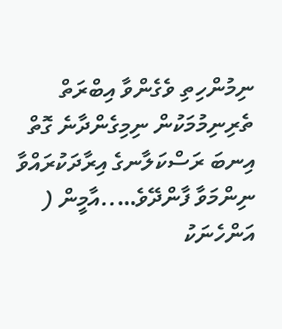ނިމުންހިތި ވެގެންވާ އިބްރަތް ތެރިނިމުމަކުން ނިމިގެންދާނެ ގޮތް އިނބަ ރަސްކަލާނގެ އިރާދަކުރައްވާ
ނިންމަވާ ފާންދޭވެ…..އާމީން ( އަންހެނަކު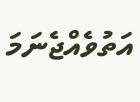އަތުވެއްޖެނަމަ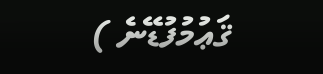ޤަޢުމުފުޑޭނެ )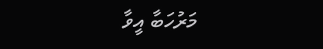މަރުހަބާ އީވާ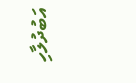އަބުދުލާހި